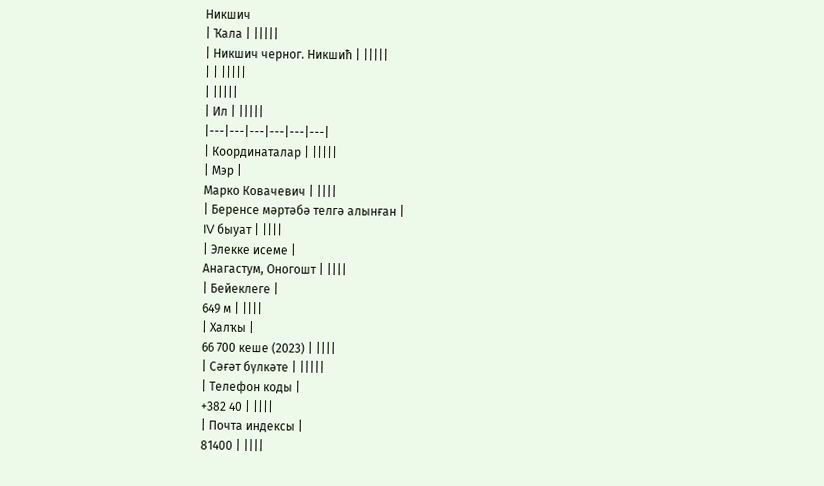Никшич
| Ҡала | |||||
| Никшич черног. Никшић | |||||
| | |||||
| |||||
| Ил | |||||
|---|---|---|---|---|---|
| Координаталар | |||||
| Мэр |
Марко Ковачевич | ||||
| Беренсе мәртәбә телгә алынған |
IV быуат | ||||
| Элекке исеме |
Анагастум, Оногошт | ||||
| Бейеклеге |
649 м | ||||
| Халҡы |
66 700 кеше (2023) | ||||
| Сәғәт бүлкәте | |||||
| Телефон коды |
+382 40 | ||||
| Почта индексы |
81400 | ||||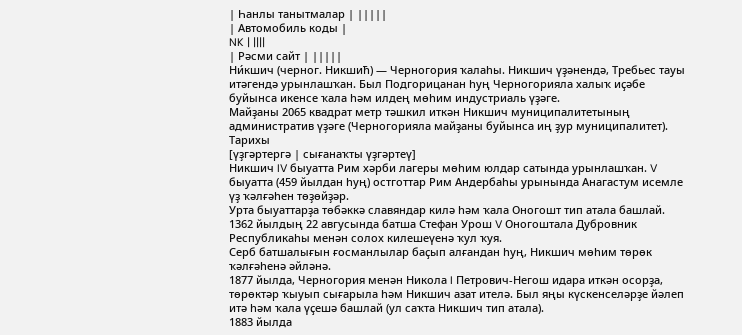| Һанлы танытмалар | |||||
| Автомобиль коды |
NK | ||||
| Рәсми сайт | |||||
Ни́кшич (черног. Никшић) — Черногория ҡалаһы. Никшич үҙәнендә, Требьес тауы итәгендә урынлашҡан. Был Подгорицанан һуң Черногорияла халыҡ иҫәбе буйынса икенсе ҡала һәм илдең мөһим индустриаль үҙәге.
Майҙаны 2065 квадрат метр тәшкил иткән Никшич муниципалитетының административ үҙәге (Черногорияла майҙаны буйынса иң ҙур муниципалитет).
Тарихы
[үҙгәртергә | сығанаҡты үҙгәртеү]
Никшич IV быуатта Рим хәрби лагеры мөһим юлдар сатында урынлашҡан. V быуатта (459 йылдан һуң) остготтар Рим Андербаһы урынында Анагастум исемле үҙ ҡәлғәһен төҙөйҙәр.
Урта быуаттарҙа төбәккә славяндар килә һәм ҡала Оногошт тип атала башлай.
1362 йылдың 22 авгусында батша Стефан Урош V Оногоштала Дубровник Республикаһы менән солох килешеүенә ҡул ҡуя.
Серб батшалығын ғосманлылар баҫып алғандан һуң, Никшич мөһим төрөк ҡәлғәһенә әйләнә.
1877 йылда, Черногория менән Никола I Петрович-Негош идара иткән осорҙа, төрөктәр ҡыуып сығарыла һәм Никшич азат ителә. Был яңы күскенселәрҙе йәлеп итә һәм ҡала үҫешә башлай (ул саҡта Никшич тип атала).
1883 йылда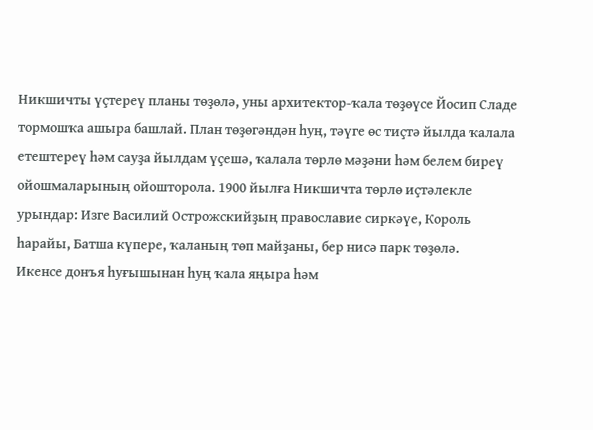Никшичты үҫтереү планы төҙөлә, уны архитектор-ҡала төҙөүсе Йосип Сладе тормошҡа ашыра башлай. План төҙөгәндән һуң, тәүге өс тиҫтә йылда ҡалала етештереү һәм сауҙа йылдам үҫешә, ҡалала төрлө мәҙәни һәм белем биреү ойошмаларының ойошторола. 1900 йылға Никшичта төрлө иҫтәлекле урындар: Изге Василий Острожскийҙың православие сиркәүе, Король һарайы, Батша күпере, ҡаланың төп майҙаны, бер нисә парк төҙөлә.
Икенсе донъя һуғышынан һуң ҡала яңыра һәм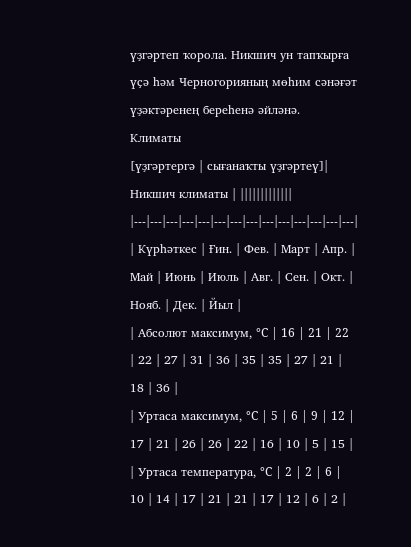үҙгәртеп ҡорола. Никшич ун тапҡырға үҫә һәм Черногорияның мөһим сәнәғәт үҙәктәренең береһенә әйләнә.
Климаты
[үҙгәртергә | сығанаҡты үҙгәртеү]| Никшич климаты | |||||||||||||
|---|---|---|---|---|---|---|---|---|---|---|---|---|---|
| Күрһәткес | Ғин. | Фев. | Март | Апр. | Май | Июнь | Июль | Авг. | Сен. | Окт. | Нояб. | Дек. | Йыл |
| Абсолют максимум, °C | 16 | 21 | 22 | 22 | 27 | 31 | 36 | 35 | 35 | 27 | 21 | 18 | 36 |
| Уртаса максимум, °C | 5 | 6 | 9 | 12 | 17 | 21 | 26 | 26 | 22 | 16 | 10 | 5 | 15 |
| Уртаса температура, °C | 2 | 2 | 6 | 10 | 14 | 17 | 21 | 21 | 17 | 12 | 6 | 2 |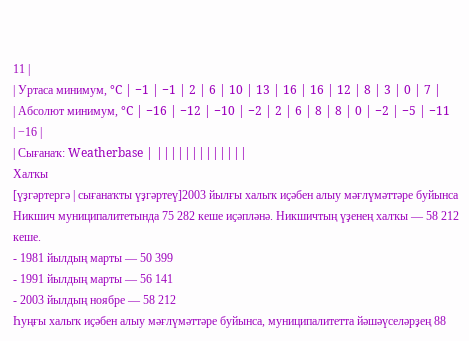11 |
| Уртаса минимум, °C | −1 | −1 | 2 | 6 | 10 | 13 | 16 | 16 | 12 | 8 | 3 | 0 | 7 |
| Абсолют минимум, °C | −16 | −12 | −10 | −2 | 2 | 6 | 8 | 8 | 0 | −2 | −5 | −11 | −16 |
| Сығанаҡ: Weatherbase | |||||||||||||
Халҡы
[үҙгәртергә | сығанаҡты үҙгәртеү]2003 йылғы халыҡ иҫәбен алыу мәғлүмәттәре буйынса Никшич муниципалитетында 75 282 кеше иҫәпләнә. Никшичтың үҙенең халҡы — 58 212 кеше.
- 1981 йылдың марты — 50 399
- 1991 йылдың марты — 56 141
- 2003 йылдың ноябре — 58 212
Һуңғы халыҡ иҫәбен алыу мәғлүмәттәре буйынса, муниципалитетта йәшәүселәрҙең 88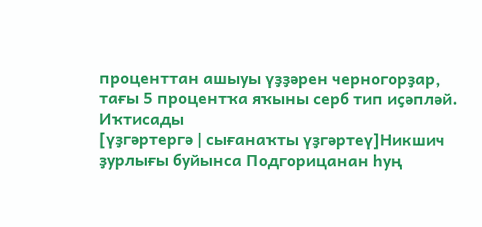проценттан ашыуы үҙҙәрен черногорҙар, тағы 5 процентҡа яҡыны серб тип иҫәпләй.
Иҡтисады
[үҙгәртергә | сығанаҡты үҙгәртеү]Никшич ҙурлығы буйынса Подгорицанан һуң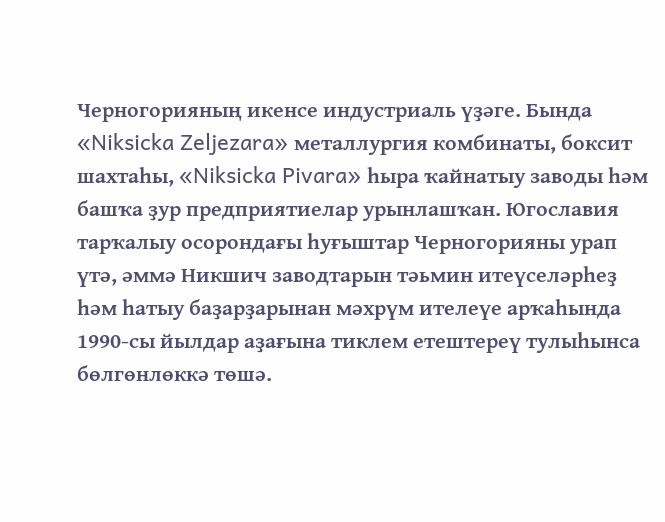Черногорияның икенсе индустриаль үҙәге. Бында «Niksicka Zeljezara» металлургия комбинаты, боксит шахтаһы, «Niksicka Pivara» һыра ҡайнатыу заводы һәм башҡа ҙур предприятиелар урынлашҡан. Югославия тарҡалыу осорондағы һуғыштар Черногорияны урап үтә, әммә Никшич заводтарын тәьмин итеүселәрһеҙ һәм һатыу баҙарҙарынан мәхрүм ителеүе арҡаһында 1990-сы йылдар аҙағына тиклем етештереү тулыһынса бөлгөнлөккә төшә.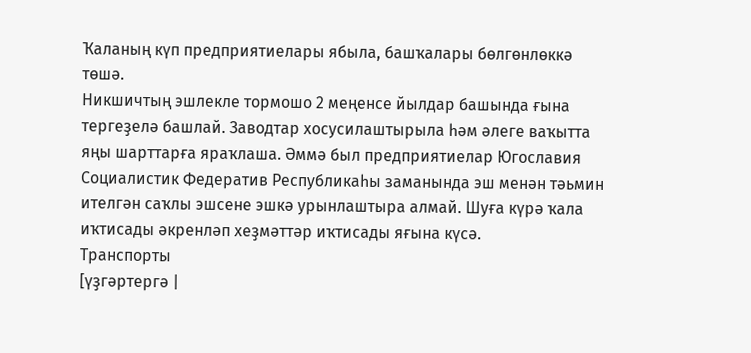Ҡаланың күп предприятиелары ябыла, башҡалары бөлгөнлөккә төшә.
Никшичтың эшлекле тормошо 2 меңенсе йылдар башында ғына тергеҙелә башлай. Заводтар хосусилаштырыла һәм әлеге ваҡытта яңы шарттарға яраҡлаша. Әммә был предприятиелар Югославия Социалистик Федератив Республикаһы заманында эш менән тәьмин ителгән саҡлы эшсене эшкә урынлаштыра алмай. Шуға күрә ҡала иҡтисады әкренләп хеҙмәттәр иҡтисады яғына күсә.
Транспорты
[үҙгәртергә |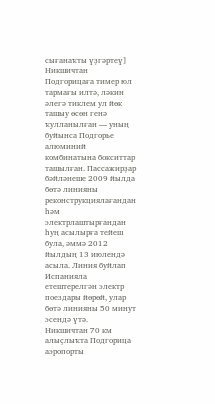сығанаҡты үҙгәртеү]
Никшичтан Подгорицаға тимер юл тармағы илтә, ләкин әлегә тиклем ул йөк ташыу өсөн генә ҡулланылған — уның буйынса Подгорье алюминий комбинатына бокситтар ташылған. Пассажирҙар бәйләнеше 2009 йылда бөтә линияны реконструкциялағандан һәм электрлаштырғандан һуң асылырға тейеш була, әммә 2012 йылдың 13 июлендә асыла. Линия буйлап Испанияла етештерелгән электр поездары йөрөй, улар бөтә линияны 50 минут эсендә үтә.
Никшичтан 70 км алыҫлыҡта Подгорица аэропорты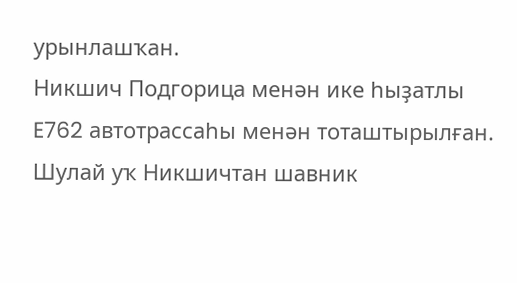урынлашҡан.
Никшич Подгорица менән ике һыҙатлы E762 автотрассаһы менән тоташтырылған. Шулай уҡ Никшичтан шавник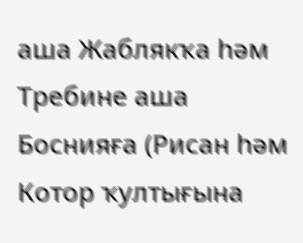аша Жаблякҡа һәм Требине аша Боснияға (Рисан һәм Котор ҡултығына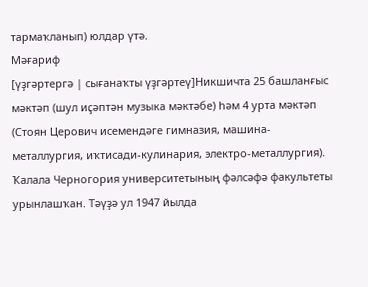тармаҡланып) юлдар үтә.
Мәғариф
[үҙгәртергә | сығанаҡты үҙгәртеү]Никшичта 25 башланғыс мәктәп (шул иҫәптән музыка мәктәбе) һәм 4 урта мәктәп (Стоян Церович исемендәге гимназия, машина-металлургия, иҡтисади-кулинария, электро-металлургия). Ҡалала Черногория университетының фәлсәфә факультеты урынлашҡан. Тәүҙә ул 1947 йылда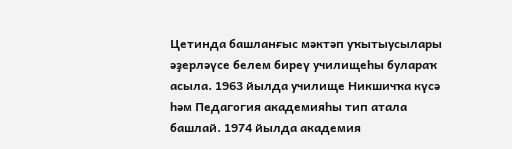Цетинда башланғыс мәктәп уҡытыусылары әҙерләүсе белем биреү училищеһы булараҡ асыла. 1963 йылда училище Никшичҡа күсә һәм Педагогия академияһы тип атала башлай. 1974 йылда академия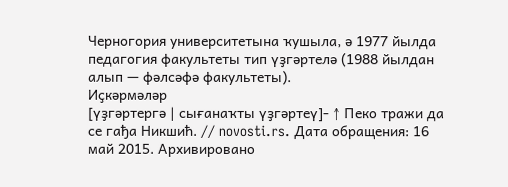Черногория университетына ҡушыла, ә 1977 йылда педагогия факультеты тип үҙгәртелә (1988 йылдан алып — фәлсәфә факультеты).
Иҫкәрмәләр
[үҙгәртергә | сығанаҡты үҙгәртеү]- ↑ Пеко тражи да се гађа Никшић. // novosti.rs. Дата обращения: 16 май 2015. Архивировано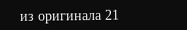из оригинала 21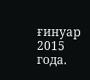ғинуар 2015 года.